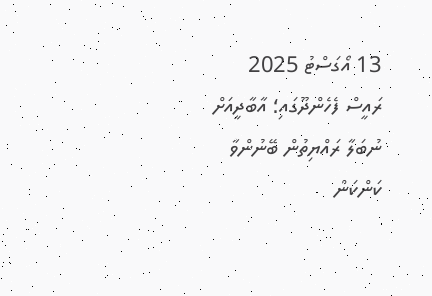13 އޯގަސްޓު 2025
ރައީސް ފެހެންދޫގައި؛ އާބާދީއަށް ނުބަލާ ރައްޔިތުން ބޭނުންވާ ކަންކަން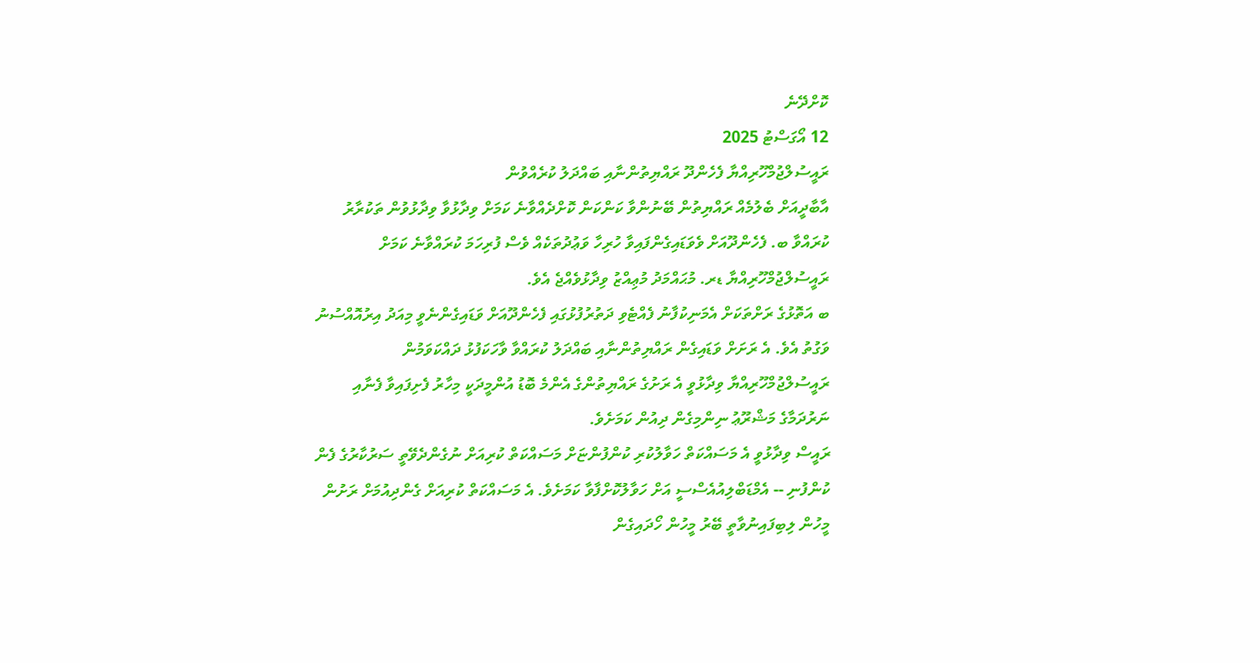ކޮށްދޭނެ
12 އޯގަސްޓު 2025
ރައީސުލްޖުމްހޫރިއްޔާ ފެހެންދޫ ރައްޔިތުންނާއި ބައްދަލު ކުރެއްވުން
އާބާދީއަށް ބެލުމެއް ރައްޔިތުން ބޭނުންވާ ކަންކަން ކޮށްދެއްވާނެ ކަމަށް ވިދާޅުވާ ވިދާޅުވުން ތަކުރާރު ކުރައްވާ ބ. ފެހެންދޫއަށް ވެވަޑައިގެންފައިވާ ހުރިހާ ވަޢުދުތަކެއް ވެސް ފުރިހަމަ ކުރައްވާނެ ކަމަށް ރައީސުލްޖުމްހޫރިއްޔާ ޑރ. މުޙައްމަދު މުޢިއްޒު ވިދާޅުވެއްޖެ އެވެ.
ބ އަތޮޅުގެ ރަށްތަކަށް އެމަނިކުފާނު ފެއްޓެވި ދަތުރުފުޅުގައި ފެހެންދޫއަށް ވަޑައިގެންނެވީ މިއަދު އިރުއޮއްސުނު ވަގުތު އެވެ. އެ ރަށަށް ވަޑައިގެން ރައްޔިތުންނާއި ބައްދަލު ކުރައްވާ ވާހަކަފުޅު ދައްކަވަމުން ރައީސުލްޖުމްހޫރިއްޔާ ވިދާޅުވީ އެ ރަށުގެ ރައްޔިތުންގެ އެންމެ ބޮޑު އުންމީދަކީ މިހާރު ފެށިފައިވާ ފެނާއި ނަރުދަމާގެ މަޝްރޫޢު ނިންމިގެން ދިއުން ކަމަށެވެ.
ރައީސް ވިދާޅުވީ އެ މަސައްކަތް ހަވާލުކުރި ކުންފުންޏަށް މަސައްކަތް ކުރިއަށް ނުގެންދެވޭތީ ސަރުކާރުގެ ފެން ކުންފުނި -- އެމްޑަބްލިއުއެސްސީ އަށް ހަވާލުކޮށްފާވާ ކަމަށެވެ. އެ މަސައްކަތް ކުރިއަށް ގެންދިއުމަށް ރަށުން މީހުން ލިބިފައިނުވާތީ ބޭރު މީހުން ހޯދައިގެން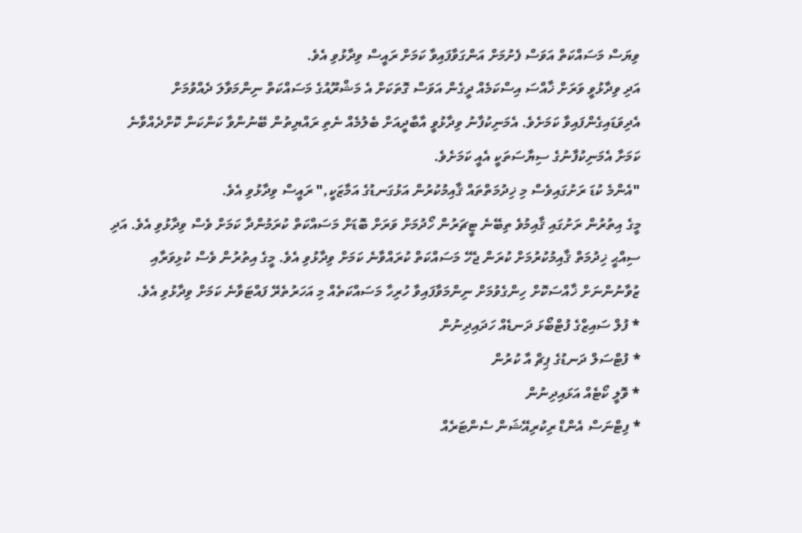ވިޔަސް މަސައްކަތް އަވަސް ފެށުމަށް އަންގަވާފައިވާ ކަމަށް ރައީސް ވިދާޅުވި އެވެ.
އަދި ވިދާޅުވީ ވަރަށް ޚާއްސަ އިސްކަމެއް ދީގެން އަވަސް ގޮތަކަށް އެ މަޝްރޫއުގެ މަސައްކަތް ނިންމަވާލަ ދެއްވުމަށް އެދިވަޑައިގެންފައިވާ ކަމަށެވެ. އެމަނިކުފާނު ވިދާޅުވީ އާބާދީއަށް ބެލުމެއް ނެތި ރައްޔިތުން ބޭނުންވާ ކަންކަން ކޮށްދެއްވާނެ ކަމަށާ އެމަނިކުފާނުގެ ސިޔާސަތަކީ އެއީ ކަމަށެވެ.
"އެންމެ ކުޑަ ރަށުގައިވެސް މި ޚިދުމަތްތައް ޤާއިމުކުރުން އަޅުގަނޑުގެ އަމާޒަކީ," ރައީސް ވިދާޅުވި އެވެ.
މީގެ އިތުރުން ރަށުގައި ޤާއިމުވެ ތިބޭނެ ޓީޗަރުން ހޯދުމަށް ވަރަށް ބޮޑަށް މަސައްކަތް ކުރަމުންދާ ކަމަށް ވެސް ވިދާޅުވި އެވެ. އަދި ސިއްޙީ ޚިދުމަތް ޤާއިމުކުރުމަށް ކުރަން ޖެހޭ މަސައްކަތް ކުރައްވާނެ ކަމަށް ވިދާޅުވި އެވެ. މީގެ އިތުރުން ވެސް ކުޅިވަރާއި ޒުވާނުންނަށް ޚާއްސަކޮށް ހިންގެވުމަށް ނިންމަވާފައިވާ ހުރިހާ މަސައްކަތެއް މި އަހަރުތެރޭ ފައްޓަވާނެ ކަމަށް ވިދާޅުވި އެވެ.
* ފުލް ސައިޒްގެ ފުޓްބޯޅަ ދަނޑެއް ހަދައިދިނުން
* ފުޓްސަލް ދަނޑުގެ ޕިޗް އާ ކުރުން
* ވޮލީ ކޯޓެއް އަޅައިދިނުން
* ފިޓްނަސް އެންޑް ރިކުރިއޭޝަން ސެންޓަރެއް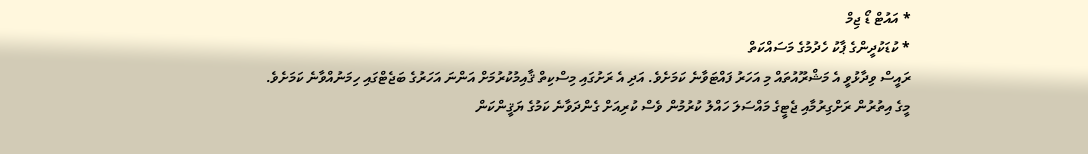* އައުޓް ޑޯ ޖިމް
* ކުޑަކުދީންގެ ޕާކު ހެދުމުގެ މަސައްކަތް
ރައީސް ވިދާޅުވީ އެ މަޝްރޫއުތައް މި އަހަރު ފައްޓަވާނެ ކަމަށެވެ. އަދި އެ ރަށުގައި މިސްކިތް ޤާއިމުކުރުމަށް އަންނަ އަހަރުގެ ބަޖެޓްގައި ހިމަނުއްވާނެ ކަމަށެވެ.
މީގެ އިތުރުން ރަށްގިރުމާއި ޖެޓީގެ މައްސަލަ ހައްލު ކުރުމުން ވެސް ކުރިއަށް ގެންދަވާނެ ކަމުގެ ޔަޤީންކަން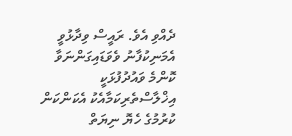ދެއްވި އެވެ. ރައީސް ވިދާޅުވީ އެމަނިކުފާނު ވެވަޑައިގަންނަވާ ކޮންމެ ވައުދުފުޅަކީ އިޚްލާސްތެރިކަމާއެކު އެކަންކަން ކުރުމުގެ ހެޔޮ ނިޔަތް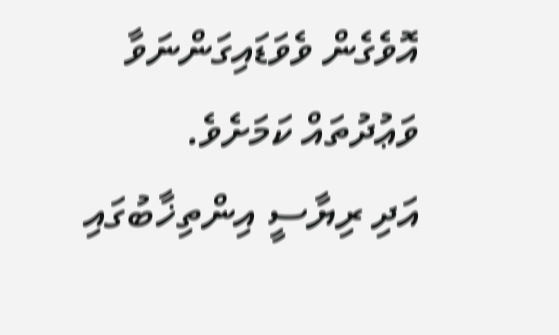އޮވެގެން ވެވަޑައިގަންނަވާ ވަޢުދުތައް ކަމަށެވެ.
އަދި ރިޔާސީ އިންތިޚާބުގައި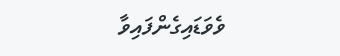ވެވަޑައިގެންފައިވާ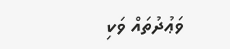ވަޢުދުތައް ވަކި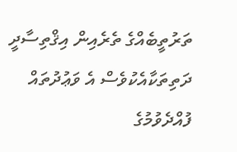ތަރުތީބެއްގެ ތެރެއިން އިޤްތިސާދީ ދަތިތަކާއެކުވެސް އެ ވަޢުދުތައް ފުއްދެވުމުގެ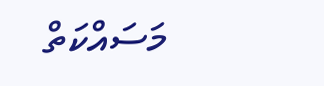މަސައްކަތް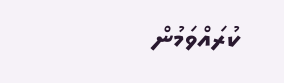ކުރައްވަމުން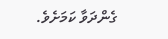ގެންދަވާ ކަމަށެވެ.